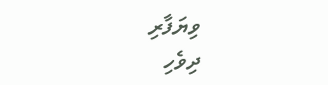ވިޔަފާރި
ދިވެހި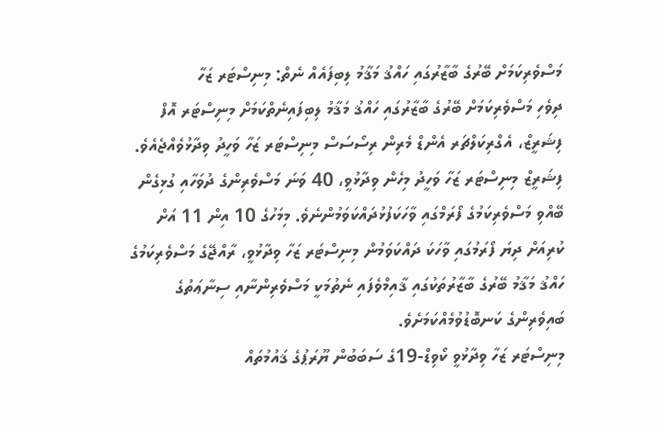މަސްވެރިކަމަށް ބޭރުގެ ބާޒާރުގައި ހައްޤު މަޤާމު ލިބިފައެއް ނެތް: މިނިސްޓަރ ޒަހާ
ދިވެހި މަސްވެރިކަމަށް ބޭރުގެ ބާޒާރުގައި ހައްޤު މަޤާމު ލިބިފައިނެތްކަމަށް މިނިސްޓަރ އޮފް ފިޝަރީޒް، އެގްރިކަލްޗަރ އެންޑް މެރިން ރިސޯސަސް މިނިސްޓަރ ޒަހާ ވަހީދު ވިދާޅުވެއްޖެއެވެ.
ފިޝަރީޒް މިނިސްޓަރ ޒަހާ ވަހީދު މިހެން ވިދާޅުވީ، 40 ވަނަ މަސްވެރިންގެ ދުވަހާއި ގުޅިގެން ބޭއްވި މަސްވެރިކަމުގެ ފޯރަމްގައި ވާހަކަފުޅުދައްކަވަމުންނެވެ. މިމަހުގެ 10 އިން 11 އަށް ކުރިއަށް ދިޔަ ފޯރަމުގައި ވާހަކަ ދައްކަވަމުން މިނިސްޓަރ ޒަހާ ވިދާޅުވީ، ރާއްޖޭގެ މަސްވެރިކަމުގެ ހައްޤު މަޤާމު ބޭރުގެ ބާޒާރުތަކުގައި ޤާއިމްވެފައި ނެތުމަކީ މަސްވެރިންނާއި ސިނާޢަތުގެ ބައިވެރިންގެ ކަނބޮޑުވުމެއްކަމަށެވެ.
މިނިސްޓަރ ޒަހާ ވިދާޅުވީ ކޯވިޑް-19ގެ ސަބަބުން ޔޫރަޕުގެ ޤައުމުތައް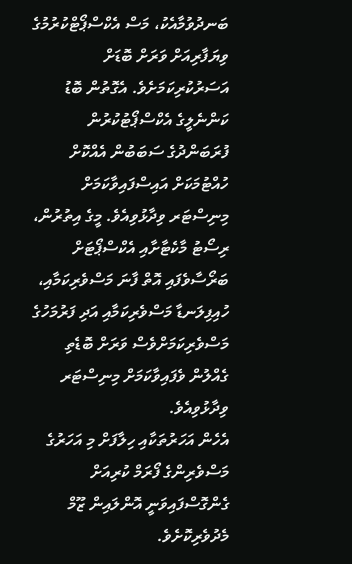ބަނދުވުމާއެކު، މަސް އެކްސްޕޯޓްކުރުމުގެ ވިޔަފާރިއަށް ވަރަށް ބޮޑަށް އަސަރުކުރިކަމަށެވެ. އެގޮތުން ބޮޑު ކަންނެލީގެ އެކްސްޕޯޓުކުރުން ފުރަބަންދުގެ ސަބަބުން އެއްކޮށް ހުއްޓުމަކަށް އައިސްފައިވާކަމަށް މިނިސްޓަރ ވިދާޅުވިއެވެ. މީގެ އިތުރުން، ރިސޯޓު މާކެޓާށާއި އެކްސްޕޯޓަށް ބަރޯސާވެފައި އޮތް ފާނަ މަސްވެރިކަމާއި، ހުއިފިލަނޑާ މަސްވެރިކަމާއި އަދި ފަރުމަހުގެ މަސްވެރިކަމަށްވެސް ވަރަށް ބޮޑެތި ގެއްލުން ވެފައިވާކަމަށް މިނިސްޓަރ ވިދާޅުވިއެވެ.
އެހެން އަހަރުތަކާއި ހިލާފަށް މި އަހަރުގެ މަސްވެރިންގެ ފޯރަމް ކުރިއަށް ގެންގޮސްފައިވަނީ އޮންލައިން ޒޫމް މެދުވެރިކޮށެވެ.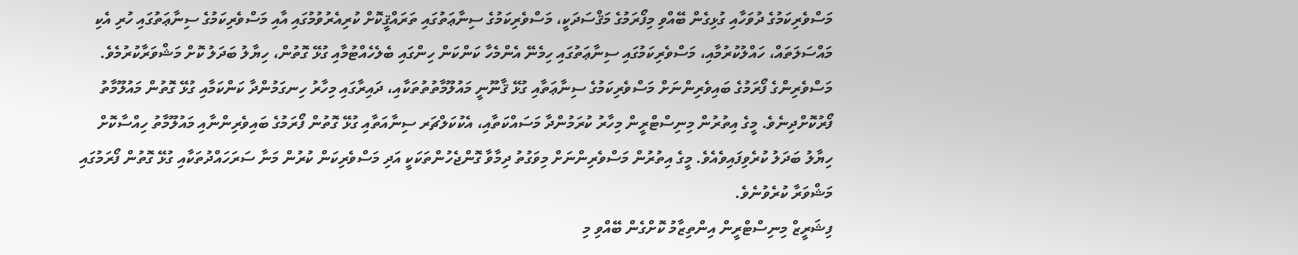މަސްވެރިކަމުގެ ދުވަހާއި ގުޅިގެން ބޭއްވި މިފޯރަމުގެ މަޤްސަދަކީ، މަސްވެރިކަމުގެ ސިނާޢަތުގައި ތަރައްޤީކޮށް ކުރިއެރުވުމުގައި އާއި މަސްވެރިކަމުގެ ސިނާޢަތުގައި ހުރި އެކި މައްސަލަތައް، ހައްލުކުރުމާއި، މަސްވެރިކަމުގައި ސިނާޢަތުގައި ހިމެނޭ އެންމެހާ ކަންކަން ހިންގައި ބެލެހެއްޓުމާއި ގުޅޭ ގޮތުން، ހިޔާލު ބަދަލު ކޮށް މަޝްވަރާކުރުމެވެ.
މަސްވެރިންގެ ފޯރަމުގެ ބައިވެރިންނަށް މަސްވެރިކަމުގެ ސިނާޢަތާއި ގުޅޭ ޤާނޫނީ މައުލޫމާތުތުތަކާއި، ދައިރާގައި މިހާރު ހިނގަމުންދާ ކަންކަމާއި ގުޅޭ ގޮތުން މައުލޫމާތު ފޯރުކޮށްދިނެވެ. މީގެ އިތުރުން މިނިސްޓްރީން މިހާރު ކުރަމުންދާ މަސައްކަތާއި، އެކުކަލްޗަރ ސިނާއަތާއި ގުޅޭ ގޮތުން ފޯރަމުގެ ބައިވެރިންނާއި މައުލޫމާތު ހިއްސާކޮށް ހިޔާލު ބަދަލު ކުރެވިފައިވެއެވެ. މީގެ އިތުރުން މަސްވެރިންނަށް މިވަގުތު ދިމާވާ ގޮންޖެހުންތަކަކީ އަދި މަސްވެރިކަން ކުރުން މަނާ ސަރަހައްދުތަކާއި ގުޅޭ ގޮތުން ފޯރަމުގައި މަޝްވަރާ ކުރެވުނެވެ.
ފިޝަރީޒް މިނިސްޓްރީން އިންތިޒާމު ކޮށްގެން ބޭއްވި މި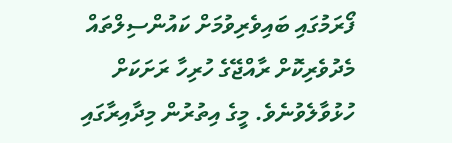ފޯރަމުގައި ބައިވެރިވުމަށް ކައުންސިލްތައް މެދުވެރިކޮށް ރާއްޖޭގެ ހުރިހާ ރަށަކަށް ހުޅުވާލެވުނެވެ. މީގެ އިތުރުން މިދާއިރާގައި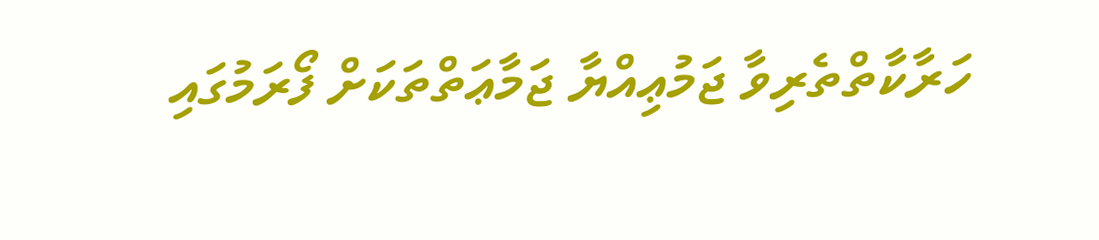ހަރާކާތްތެރިވާ ޖަމުޢިއްޔާ ޖަމާޢަތްތަކަށް ފޯރަމުގައި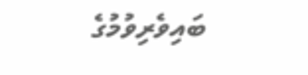ބައިވެރިވުމުގެ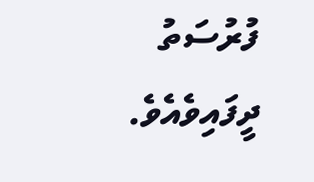ފުރުސަތު ދީފައިވެއެވެ.